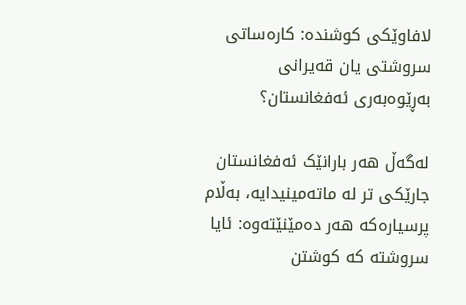لافاوێکی کوشندە: کارەساتی سروشتی یان قەیرانی بەڕێوەبەری ئەفغانستان؟

لەگەڵ هەر بارانێک ئەفغانستان جارێکی تر لە ماتەمینیدایە، بەڵام پرسیارەکە هەر دەمێنێتەوە: ئایا سروشتە کە کوشتن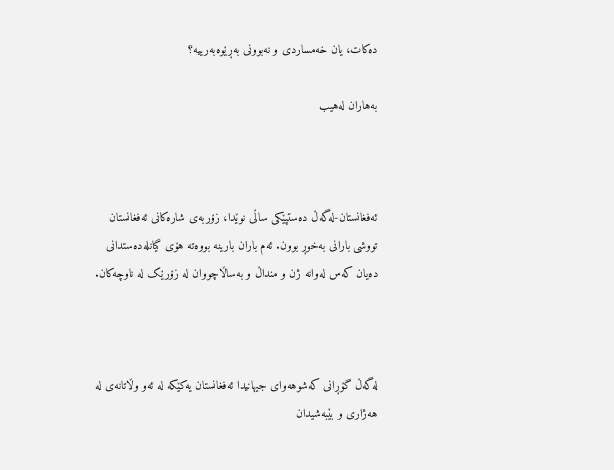دەکات، یان خەمساردی و نەبوونی بەڕێوەبەرییە؟

بەهاران لەهیب



ئەفغانستان-لەگەڵ دەستپێکی ساڵی نوێدا، زۆربەی شارەکانی ئەفغانستان تووشی بارانی بەخوڕ بوون. ئەم باران بارینە بووەتە هۆی گیانلەدەستدانی دەیان کەس لەوانە ژن و منداڵ و بەساڵاچووان لە زۆرێک لە ناوچەکان.



لەگەڵ گۆڕانی کەشوهەوای جیهانیدا ئەفغانستان یەکێکە لە ئەو وڵاتانەی لە هەژاری و بێبەشیدان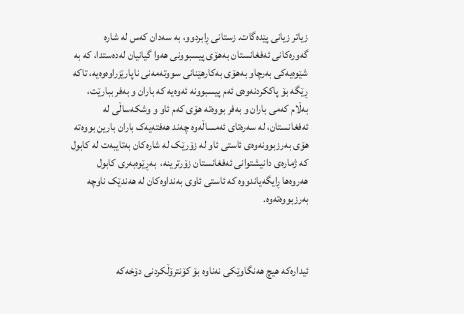زیاتر زیانی پێدەگات. زستانی ڕابردوو، بە سەدان کەس لە شارە گەورەکانی ئەفغانستان بەهۆی پیسبوونی هەوا گیانیان لەدەستدا، کە بە شێوەیەکی بەرچاو بەهۆی بەکارهێنانی سووتەمەنی ناپارێزراوەوەیە، تاکە ڕێگە بۆ پاککردنەوەی ئەم پیسبوونە ئەوەیە کە باران و بەفر ببارێت، بەڵام کەمی باران و بەفر بووەتە هۆی کەم ئاو و وشکەساڵی لە ئەفغانستان، لە سەرەتای ئەمساڵەوە چەند هەفتەیەک باران بارین بووەتە هۆی بەرزبوونەوەی ئاستی ئاو لە زۆرێک لە شارەکان بەتایبەت لە کابول کە ژمارەی دانیشتوانی ئەفغانستان زۆرترینە،  بەڕێوەبەری کابول هەروەها ڕایگەیاندووە کە ئاستی ئاوی بەنداوەکان لە هەندێک ناوچە بەرزبووەتەوە.



ئیدارەکە هیچ هەنگاوێکی نەناوە بۆ کۆنترۆڵکردنی دۆخەکە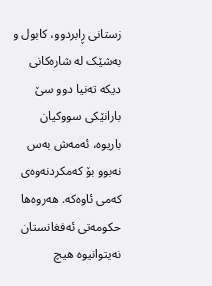زستانی ڕابردوو، کابول و بەشێک لە شارەکانی دیکە تەنیا دوو سێ بارانێکی سووکیان باریوە، ئەمەش بەس نەبوو بۆ کەمکردنەوەی کەمی ئاوەکە. هەروەها حکومەتی ئەفغانستان نەیتوانیوە هیچ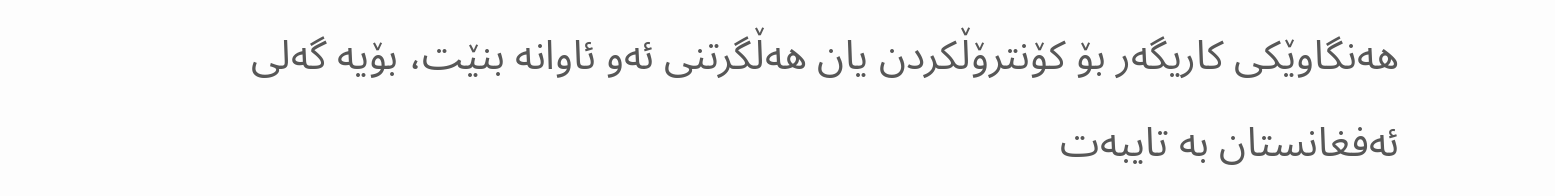هەنگاوێکی کاریگەر بۆ کۆنترۆڵکردن یان هەڵگرتنی ئەو ئاوانە بنێت، بۆیە گەلی ئەفغانستان بە تایبەت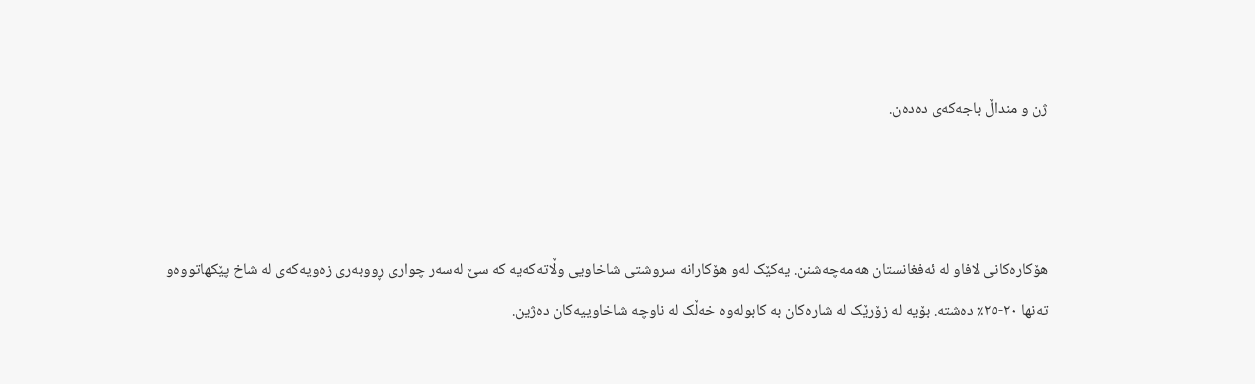ژن و منداڵ باجەکەی دەدەن.



هۆکارەکانی لافاو لە ئەفغانستان هەمەچەشنن. یەکێک لەو هۆکارانە سروشتی شاخاویی وڵاتەکەیە کە سێ لەسەر چواری ڕووبەری زەویەکەی لە شاخ پێکهاتووەو تەنها ٢٠-٢٥٪ دەشتە. بۆیە لە زۆرێک لە شارەکان بە کابولەوە خەڵک لە ناوچە شاخاوییەکان دەژین.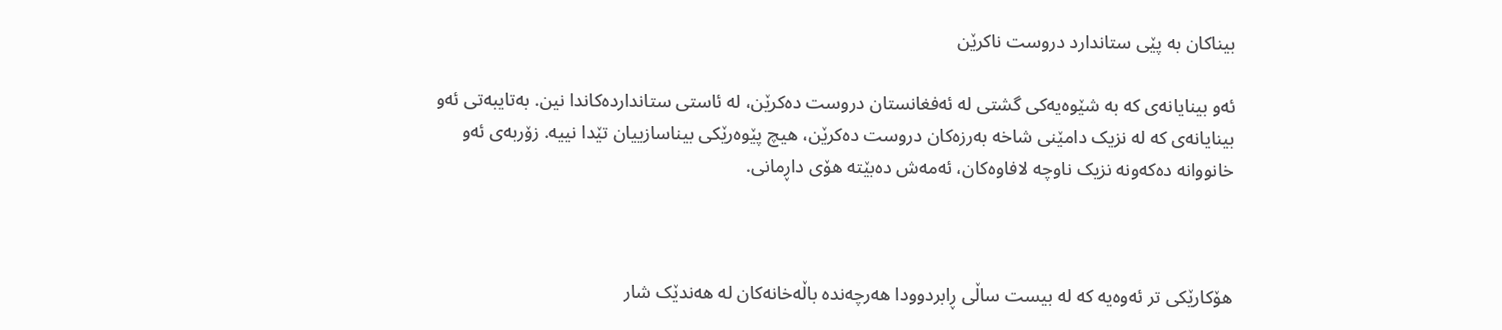بیناکان بە پێی ستاندارد دروست ناکرێن

ئەو بینایانەی کە بە شێوەیەکی گشتی لە ئەفغانستان دروست دەکرێن، لە ئاستی ستانداردەکاندا نین. بەتایبەتی ئەو بینایانەی کە لە نزیک دامێنی شاخە بەرزەکان دروست دەکرێن، هیچ پێوەرێکی بیناسازییان تێدا نییە. زۆربەی ئەو خانووانە دەکەونە نزیک ناوچە لافاوەکان، ئەمەش دەبێتە هۆی داڕمانی.



هۆکارێکی تر ئەوەیە کە لە بیست ساڵی ڕابردوودا هەرچەندە باڵەخانەکان لە هەندێک شار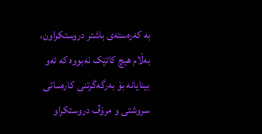بە کەرەستەی باشتر دروستکراون، بەڵام هیچ کاتێک نەبووە کە ئەو بینایانە بۆ بەرگەگرتنی کارەساتی سروشتی و مرۆڤ دروستکراو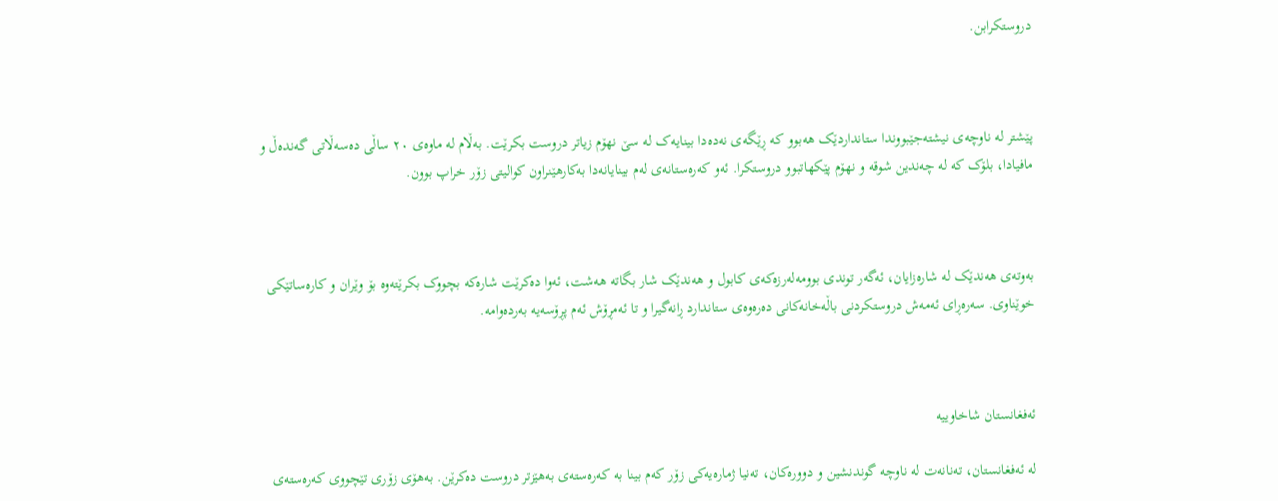دروستکرابن.



پێشتر لە ناوچەی نیشتەجێبووندا ستانداردێک هەبوو کە ڕێگەی نەدەدا بینایەک لە سێ نهۆم زیاتر دروست بکرێت. بەڵام لە ماوەی ٢٠ ساڵی دەسەڵاتی گەندەڵ و مافیادا، بلۆک کە لە چەندین شوقە و نهۆم پێکهاتبوو دروستکرا. ئەو کەرەستانەی لەم بینایانەدا بەکارهێنراون کوالیتی زۆر خراپ بوون.



بەوتەی هەندێک لە شارەزایان، ئەگەر توندی بوومەلەرزەکەی کابول و هەندێک شار بگاتە هەشت، ئەوا دەکرێت شارەکە بچووک بکرێتەوە بۆ وێران و کارەساتێکی خوێناوی. سەرەڕای ئەمەش دروستکردنی باڵەخانەکانی دەرەوەی ستاندارد ڕانەگیرا و تا ئەمڕۆش ئەم پڕۆسەیە بەردەوامە.



ئەفغانستان شاخاوییە

لە ئەفغانستان، تەنانەت لە ناوچە گوندنشین و دوورەکان، تەنیا ژمارەیەکی زۆر کەم بینا بە کەرەستەی بەهێزتر دروست دەکرێن. بەهۆی زۆری تێچووی کەرەستەی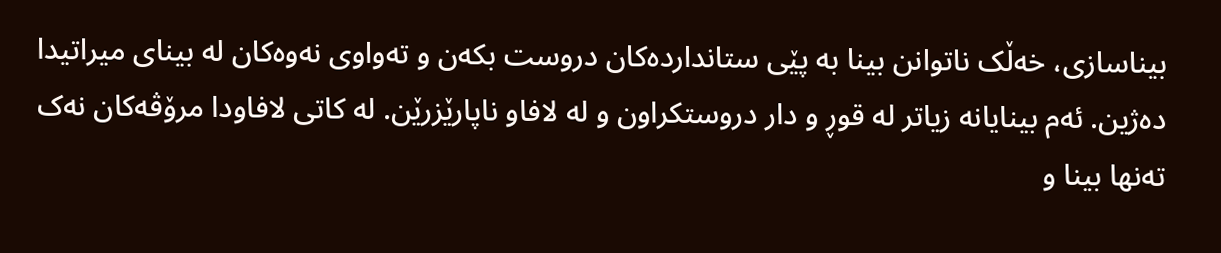بیناسازی، خەڵک ناتوانن بینا بە پێی ستانداردەکان دروست بکەن و تەواوی نەوەکان لە بینای میراتیدا دەژین. ئەم بینایانە زیاتر لە قوڕ و دار دروستکراون و لە لافاو ناپارێزرێن. لە کاتی لافاودا مرۆڤەکان نەک تەنها بینا و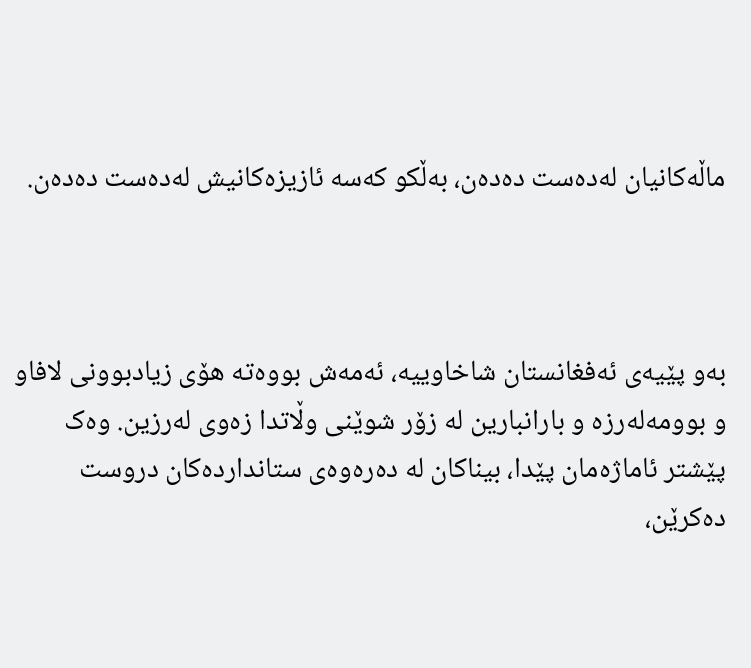ماڵەکانیان لەدەست دەدەن، بەڵکو کەسە ئازیزەکانیش لەدەست دەدەن.



بەو پێیەی ئەفغانستان شاخاوییە، ئەمەش بووەتە هۆی زیادبوونی لافاو و بوومەلەرزە و بارانبارین لە زۆر شوێنی وڵاتدا زەوی لەرزین. وەک پێشتر ئاماژەمان پێدا، بیناکان لە دەرەوەی ستانداردەکان دروست دەکرێن،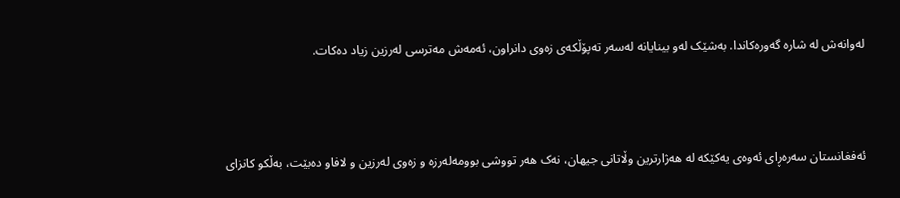لەوانەش لە شارە گەورەکاندا. بەشێک لەو بینایانە لەسەر تەپۆڵکەی زەوی دانراون، ئەمەش مەترسی لەرزین زیاد دەکات.



ئەفغانستان سەرەڕای ئەوەی یەکێکە لە هەژارترین وڵاتانی جیهان، نەک هەر تووشی بوومەلەرزە و زەوی لەرزین و لافاو دەبێت، بەڵکو کانزای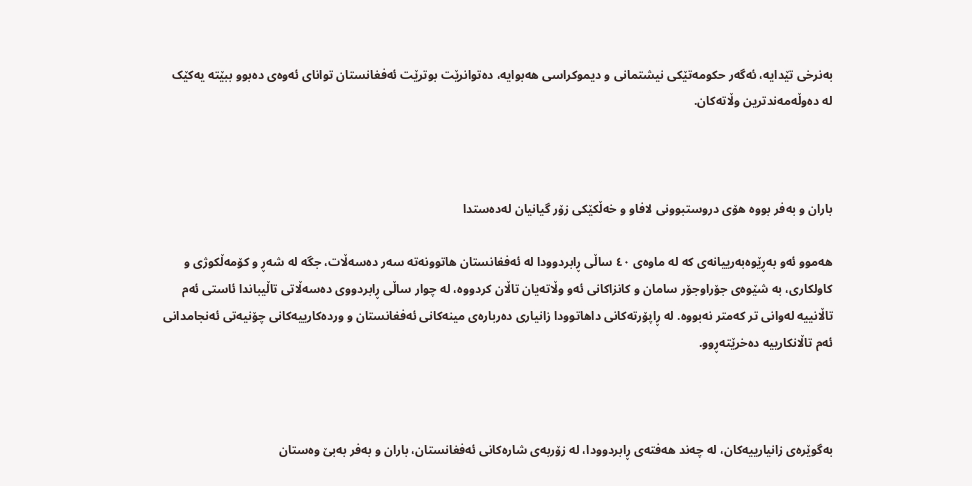بەنرخی تێدایە، ئەگەر حکومەتێکی نیشتمانی و دیموکراسی هەبوایە، دەتوانرێت بوترێت ئەفغانستان توانای ئەوەی دەبوو ببێتە یەکێک لە دەوڵەمەندترین وڵاتەکان.



باران و بەفر بووە هۆی دروستبوونی لافاو و خەڵکێکی زۆر گیانیان لەدەستدا

هەموو ئەو بەڕێوەبەرییانەی کە لە ماوەی ٤٠ ساڵی ڕابردوودا لە ئەفغانستان هاتوونەتە سەر دەسەڵات، جگە لە شەڕ و کۆمەڵکوژی و کاولکاری، بە شێوەی جۆراوجۆر سامان و کانزاکانی ئەو وڵاتەیان تاڵان کردووە، لە چوار ساڵی ڕابردووی دەسەڵاتی تاڵیباندا ئاستی ئەم تاڵانییە لەوانی تر کەمتر نەبووە. لە ڕاپۆرتەکانی داهاتوودا زانیاری دەربارەی مینەکانی ئەفغانستان و وردەکارییەکانی چۆنیەتی ئەنجامدانی ئەم تاڵانکارییە دەخرێتەڕوو.



بەگوێرەی زانیارییەکان، لە چەند هەفتەی ڕابردوودا، لە زۆربەی شارەکانی ئەفغانستان، باران و بەفر بەبێ وەستان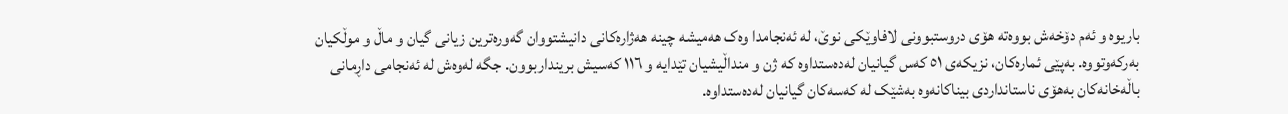باریوە و ئەم دۆخەش بووەتە هۆی دروستبوونی لافاوێکی نوێ، لە ئەنجامدا وەک هەمیشە چینە هەژارەکانی دانیشتووان گەورەترین زیانی گیان و ماڵ و موڵکیان بەرکەوتووە. بەپێی ئمارەکان، نزیکەی ٥١ کەس گیانیان لەدەستداوە کە ژن و منداڵیشیان تێدایە و ١١٦ کەسیش برینداربوون. جگە لەوەش لە ئەنجامی داڕمانی باڵەخانەکان بەهۆی ناستانداردی بیناکانەوە بەشێک لە کەسەکان گیانیان لەدەستداوە.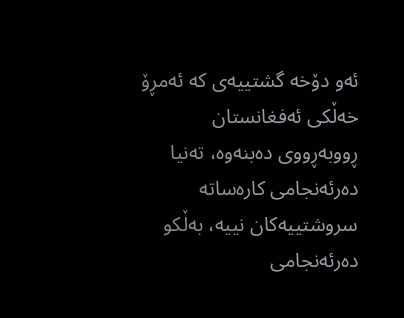ئەو دۆخە گشتییەی کە ئەمڕۆ خەڵکی ئەفغانستان ڕووبەڕووی دەبنەوە، تەنیا دەرئەنجامی کارەساتە سروشتییەکان نییە، بەڵکو دەرئەنجامی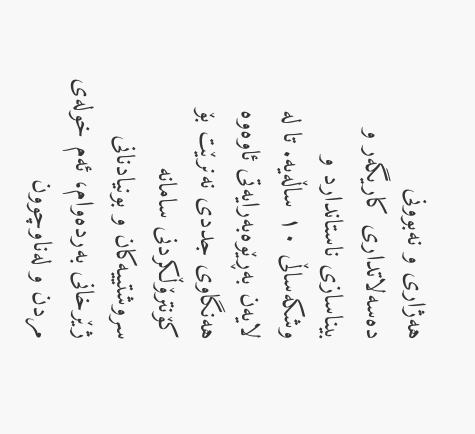هەژاری و نەبوونی دەسەلاتداری کاریگەر و بیناسازی ناستاندارد و وشکەساڵی ١٠ ساڵەیە. تا لە لایەن بەڕێوەبەرایەتی ئاوەوە هەنگاوی جددی نەنرێت بۆ کۆنترۆڵکردنی سامانە سروشتییەکان و بونیادنانی ژێرخانی بەردەوام، ئەم خولەی مردن و لەناوچوون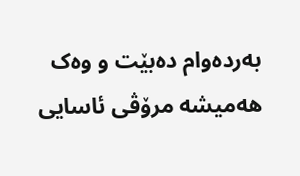بەردەوام دەبێت و وەک هەمیشە مرۆڤی ئاسایی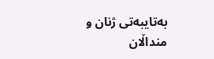بەتایبەتی ژنان و منداڵان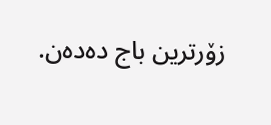زۆرترین باج دەدەن.